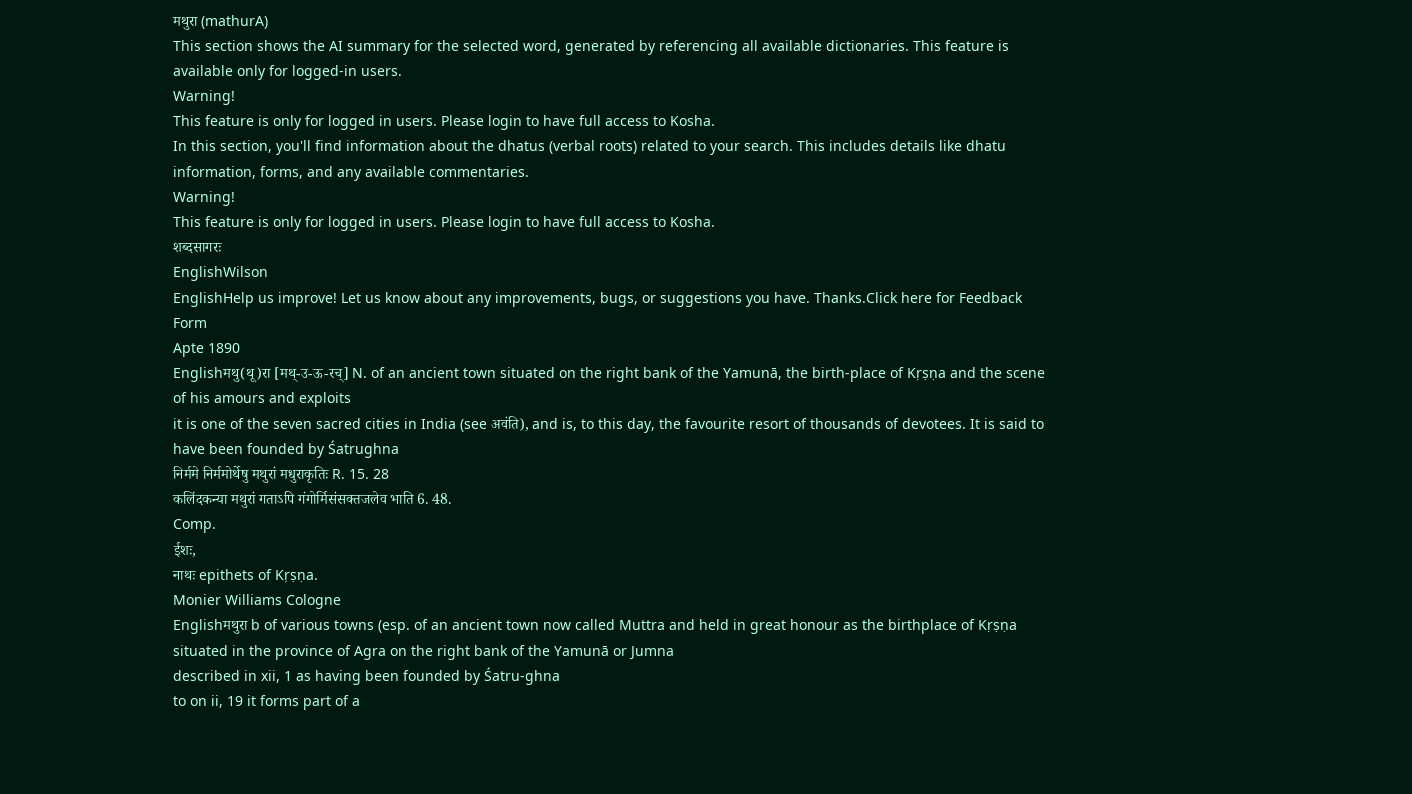मथुरा (mathurA)
This section shows the AI summary for the selected word, generated by referencing all available dictionaries. This feature is available only for logged-in users.
Warning!
This feature is only for logged in users. Please login to have full access to Kosha.
In this section, you'll find information about the dhatus (verbal roots) related to your search. This includes details like dhatu information, forms, and any available commentaries.
Warning!
This feature is only for logged in users. Please login to have full access to Kosha.
शब्दसागरः
EnglishWilson
EnglishHelp us improve! Let us know about any improvements, bugs, or suggestions you have. Thanks.Click here for Feedback Form
Apte 1890
Englishमथु(थू)रा [मथ्-उ-ऊ-रच्] N. of an ancient town situated on the right bank of the Yamunā, the birth-place of Kṛṣṇa and the scene of his amours and exploits
it is one of the seven sacred cities in India (see अवंति), and is, to this day, the favourite resort of thousands of devotees. It is said to have been founded by Śatrughna
निर्ममे निर्ममोर्थेषु मथुरां मधुराकृतिः R. 15. 28
कलिंदकन्या मथुरां गताऽपि गंगोर्मिसंसक्तजलेव भाति 6. 48.
Comp.
ईशः,
नाथः epithets of Kṛṣṇa.
Monier Williams Cologne
Englishमथुरा b of various towns (esp. of an ancient town now called Muttra and held in great honour as the birthplace of Kṛṣṇa
situated in the province of Agra on the right bank of the Yamunā or Jumna
described in xii, 1 as having been founded by Śatru-ghna
to on ii, 19 it forms part of a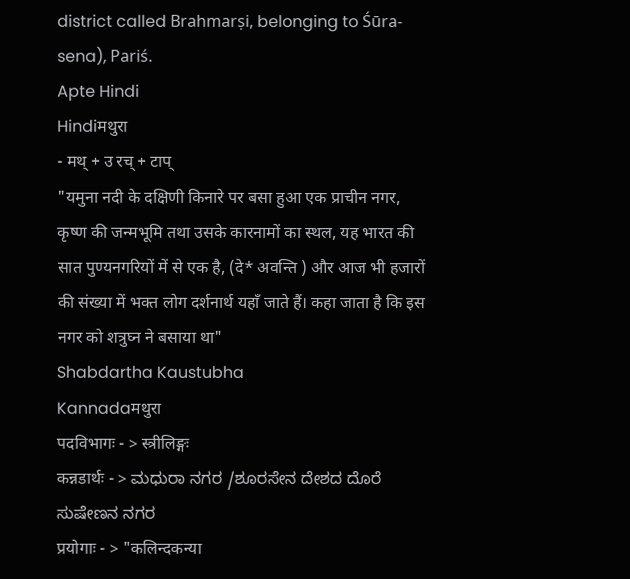district called Brahmarṣi, belonging to Śūra-sena), Pariś.
Apte Hindi
Hindiमथुरा
- मथ् + उ रच् + टाप्
"यमुना नदी के दक्षिणी किनारे पर बसा हुआ एक प्राचीन नगर, कृष्ण की जन्मभूमि तथा उसके कारनामों का स्थल, यह भारत की सात पुण्यनगरियों में से एक है, (दे* अवन्ति ) और आज भी हजारों की संख्या में भक्त लोग दर्शनार्थ यहाँ जाते हैं। कहा जाता है कि इस नगर को शत्रुघ्न ने बसाया था"
Shabdartha Kaustubha
Kannadaमथुरा
पदविभागः - > स्त्रीलिङ्गः
कन्नडार्थः - > ಮಧುರಾ ನಗರ /ಶೂರಸೇನ ದೇಶದ ದೊರೆ ಸುಷೇಣನ ನಗರ
प्रयोगाः - > "कलिन्दकन्या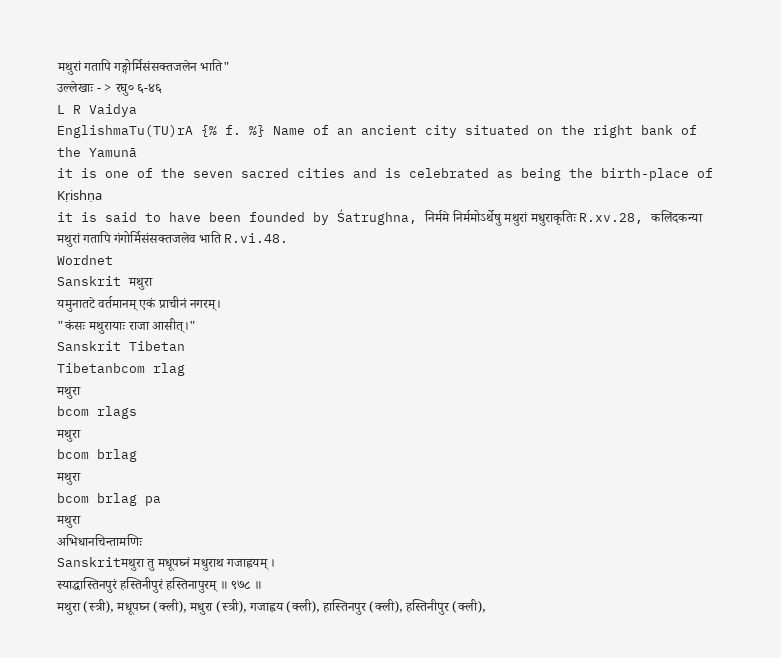मथुरां गतापि गङ्गोर्मिसंसक्तजलेन भाति"
उल्लेखाः - > रघु० ६-४६
L R Vaidya
EnglishmaTu(TU)rA {% f. %} Name of an ancient city situated on the right bank of the Yamunā
it is one of the seven sacred cities and is celebrated as being the birth-place of Kṛishṇa
it is said to have been founded by Śatrughna, निर्ममे निर्ममोऽर्थेषु मथुरां मधुराकृतिः R.xv.28, कलिंदकन्या मथुरां गतापि गंगोर्मिसंसक्तजलेव भाति R.vi.48.
Wordnet
Sanskrit मथुरा
यमुनातटे वर्तमानम् एकं प्राचीनं नगरम्।
"कंसः मथुरायाः राजा आसीत्।"
Sanskrit Tibetan
Tibetanbcom rlag
मथुरा
bcom rlags
मथुरा
bcom brlag
मथुरा
bcom brlag pa
मथुरा
अभिधानचिन्तामणिः
Sanskritमथुरा तु मधूपघ्नं मधुराथ गजाह्वयम् ।
स्याद्धास्तिनपुरं हस्तिनीपुरं हस्तिनापुरम् ॥ ९७८ ॥
मथुरा (स्त्री), मधूपघ्न (क्ली), मधुरा (स्त्री), गजाह्वय (क्ली), हास्तिनपुर (क्ली), हस्तिनीपुर (क्ली),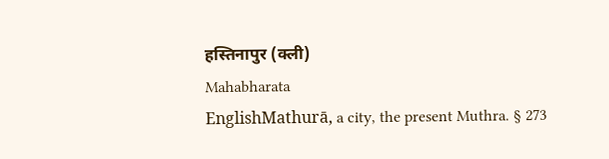हस्तिनापुर (क्ली)
Mahabharata
EnglishMathurā, a city, the present Muthra. § 273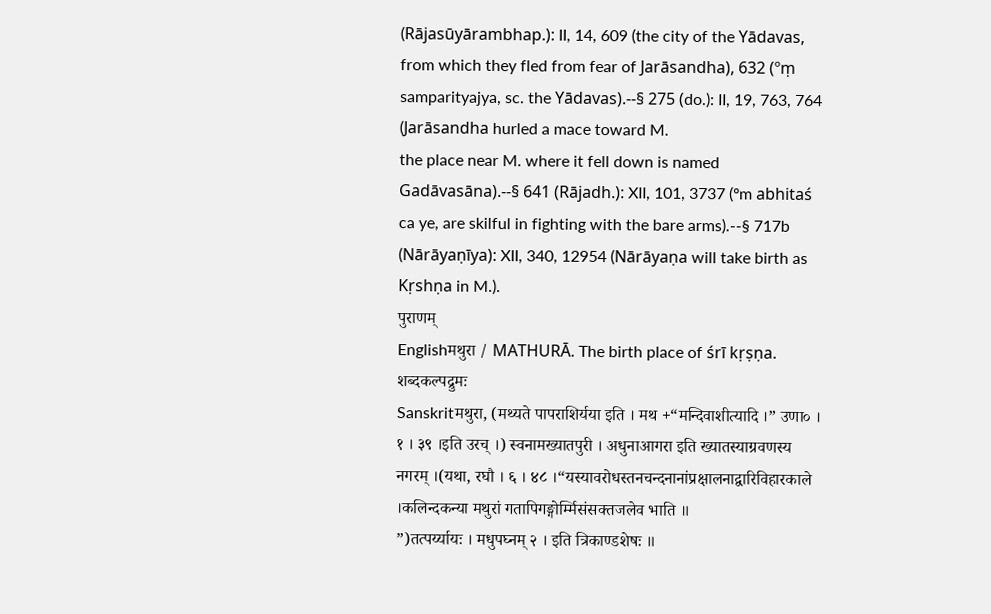(Rājasūyārambhap.): II, 14, 609 (the city of the Yādavas, from which they fled from fear of Jarāsandha), 632 (ºṃ samparityajya, sc. the Yādavas).--§ 275 (do.): II, 19, 763, 764 (Jarāsandha hurled a mace toward M.
the place near M. where it fell down is named Gadāvasāna).--§ 641 (Rājadh.): XII, 101, 3737 (ºm abhitaś ca ye, are skilful in fighting with the bare arms).--§ 717b (Nārāyaṇīya): XII, 340, 12954 (Nārāyaṇa will take birth as Kṛshṇa in M.).
पुराणम्
Englishमथुरा / MATHURĀ. The birth place of śrī kṛṣṇa.
शब्दकल्पद्रुमः
Sanskritमथुरा, (मथ्यते पापराशिर्यया इति । मथ +“मन्दिवाशीत्यादि ।” उणा० । १ । ३९ ।इति उरच् ।) स्वनामख्यातपुरी । अधुनाआगरा इति ख्यातस्याग्रवणस्य नगरम् ।(यथा, रघौ । ६ । ४८ ।“यस्यावरोधस्तनचन्दनानांप्रक्षालनाद्वारिविहारकाले ।कलिन्दकन्या मथुरां गतापिगङ्गोर्म्मिसंसक्तजलेव भाति ॥
”)तत्पर्य्यायः । मधुपघ्नम् २ । इति त्रिकाण्डशेषः ॥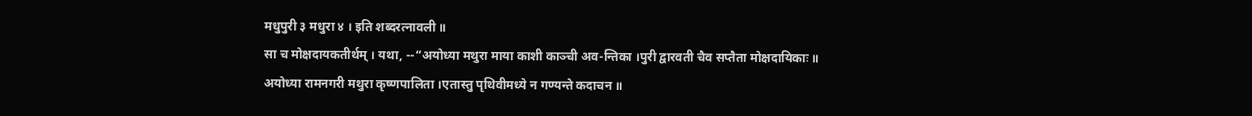मधुपुरी ३ मधुरा ४ । इति शब्दरत्नावली ॥
सा च मोक्षदायकतीर्थम् । यथा, --“अयोध्या मथुरा माया काशी काञ्ची अव-न्तिका ।पुरी द्वारवती चैव सप्तैता मोक्षदायिकाः ॥
अयोध्या रामनगरी मथुरा कृष्णपालिता ।एतास्तु पृथिवीमध्ये न गण्यन्ते कदाचन ॥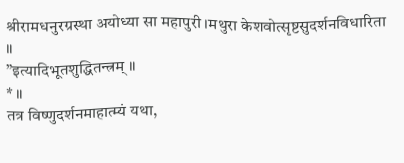श्रीरामधनुरग्रस्था अयोध्या सा महापुरी ।मथुरा केशवोत्सृष्टसुदर्शनविधारिता ॥
”इत्यादिभूतशुद्धितन्त्रम् ॥
* ॥
तत्र विष्णुदर्शनमाहात्म्यं यथा,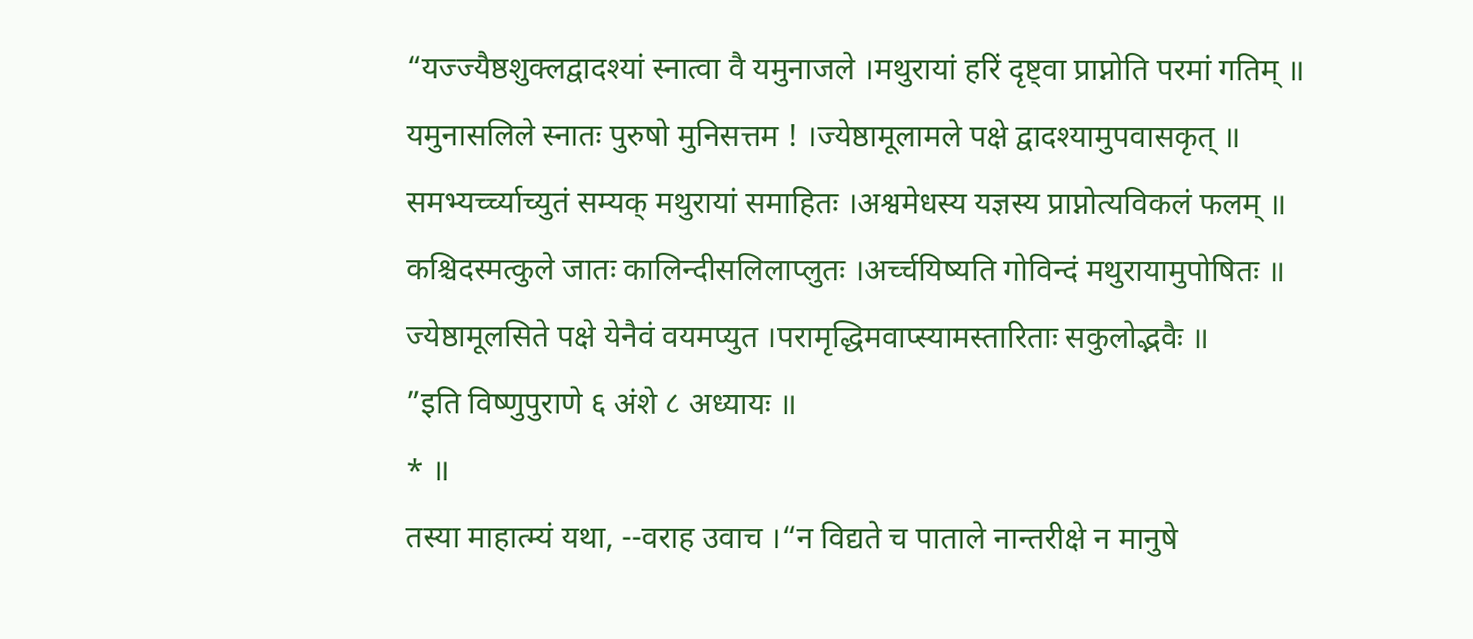“यज्ज्यैष्ठशुक्लद्वादश्यां स्नात्वा वै यमुनाजले ।मथुरायां हरिं दृष्ट्वा प्राप्नोति परमां गतिम् ॥
यमुनासलिले स्नातः पुरुषो मुनिसत्तम ! ।ज्येष्ठामूलामले पक्षे द्वादश्यामुपवासकृत् ॥
समभ्यर्च्च्याच्युतं सम्यक् मथुरायां समाहितः ।अश्वमेधस्य यज्ञस्य प्राप्नोत्यविकलं फलम् ॥
कश्चिदस्मत्कुले जातः कालिन्दीसलिलाप्लुतः ।अर्च्चयिष्यति गोविन्दं मथुरायामुपोषितः ॥
ज्येष्ठामूलसिते पक्षे येनैवं वयमप्युत ।परामृद्धिमवाप्स्यामस्तारिताः सकुलोद्भवैः ॥
”इति विष्णुपुराणे ६ अंशे ८ अध्यायः ॥
* ॥
तस्या माहात्म्यं यथा, --वराह उवाच ।“न विद्यते च पाताले नान्तरीक्षे न मानुषे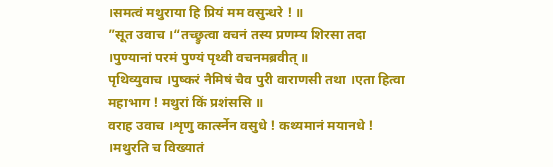।समत्वं मथुराया हि प्रियं मम वसुन्धरे ! ॥
”सूत उवाच ।“तच्छ्रुत्वा वचनं तस्य प्रणम्य शिरसा तदा ।पुण्यानां परमं पुण्यं पृथ्वी वचनमब्रवीत् ॥
पृथिव्युवाच ।पुष्करं नैमिषं चैव पुरी वाराणसी तथा ।एता हित्वा महाभाग ! मथुरां किं प्रशंससि ॥
वराह उवाच ।शृणु कार्त्स्नेन वसुधे ! कथ्यमानं मयानधे ! ।मथुरति च विख्यातं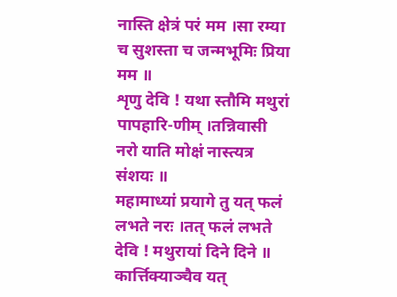नास्ति क्षेत्रं परं मम ।सा रम्या च सुशस्ता च जन्मभूमिः प्रिया मम ॥
शृणु देवि ! यथा स्तौमि मथुरां पापहारि-णीम् ।तन्निवासी नरो याति मोक्षं नास्त्यत्र संशयः ॥
महामाध्यां प्रयागे तु यत् फलं लभते नरः ।तत् फलं लभते देवि ! मथुरायां दिने दिने ॥
कार्त्तिक्याञ्चैव यत्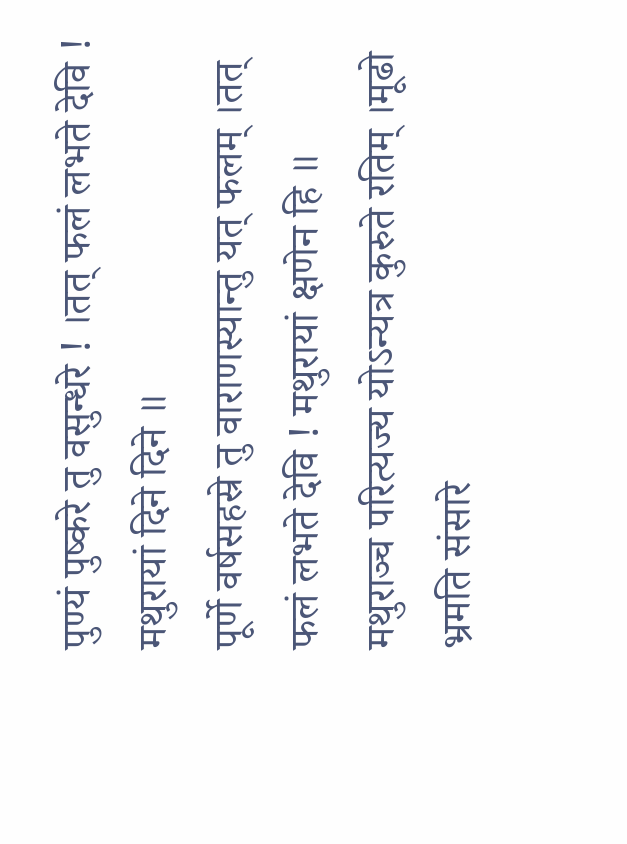पुण्यं पुष्करे तु वसुन्धरे ! ।तत् फलं लभते देवि ! मथुरायां दिने दिने ॥
पूर्णे वर्षसहस्रे तु वाराणस्यान्तु यत् फलम् ।तत् फलं लभते देवि ! मथुरायां क्षणेन हि ॥
मथुराञ्च परित्यज्य योऽन्यत्र कुरुते रतिम् ।मूढो भ्रमति संसारे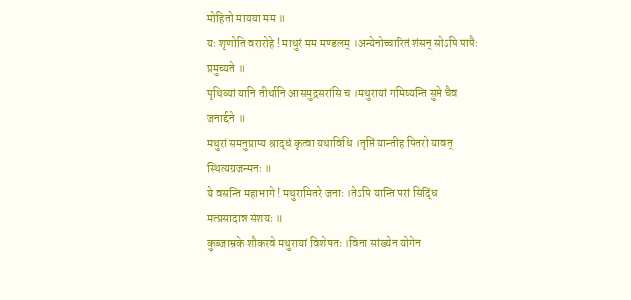मोहितो मायया मम ॥
यः शृणोति वरारोहे ! माथुरं मम मण्डलम् ।अन्येनोच्चारितं शंसन् सोऽपि पापैः प्रमुच्यते ॥
पृथिव्यां यानि तीर्थानि आसमुद्रसरांसि च ।मथुरायां गमिष्यन्ति सुप्ते चैव जनार्द्दने ॥
मथुरां समनुप्राप्य श्राद्धं कृत्वा यथाविधि ।तृप्तिं यान्तीह पितरो यावत् स्थित्यग्रजन्मनः ॥
ये वसन्ति महाभागे ! मथुरामितरे जनाः ।तेऽपि यान्ति परां सिद्धिं मत्प्रसादान्न संशयः ॥
कुब्जाम्रके शौकरवे मथुरायां विशेषतः ।विना सांख्येन योगेन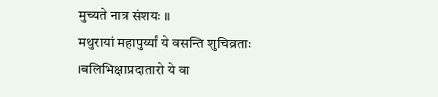मुच्यते नात्र संशयः ॥
मथुरायां महापुर्य्यां ये वसन्ति शुचिव्रताः ।बलिभिक्षाप्रदातारो ये वा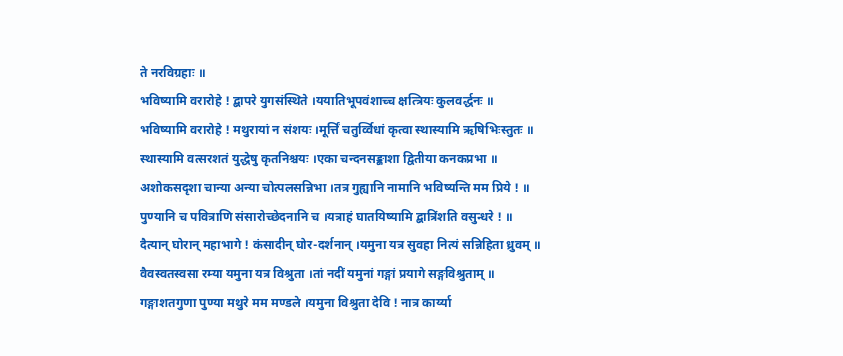ते नरविग्रहाः ॥
भविष्यामि वरारोहे ! द्बापरे युगसंस्थिते ।ययातिभूपवंशाच्च क्षत्त्रियः कुलवर्द्धनः ॥
भविष्यामि वरारोहे ! मथुरायां न संशयः ।मूर्त्तिं चतुर्व्विधां कृत्वा स्थास्यामि ऋषिभिःस्तुतः ॥
स्थास्यामि वत्सरशतं युद्धेषु कृतनिश्चयः ।एका चन्दनसङ्काशा द्वितीया कनकप्रभा ॥
अशोकसदृशा चान्या अन्या चोत्पलसन्निभा ।तत्र गुह्यानि नामानि भविष्यन्ति मम प्रिये ! ॥
पुण्यानि च पवित्राणि संसारोच्छेदनानि च ।यत्राहं घातयिष्यामि द्बात्रिंशति वसुन्धरे ! ॥
दैत्यान् घोरान् महाभागे ! कंसादीन् घोर-दर्शनान् ।यमुना यत्र सुवहा नित्यं सन्निहिता ध्रुवम् ॥
वैवस्वतस्वसा रम्या यमुना यत्र विश्रुता ।तां नदीं यमुनां गङ्गां प्रयागे सङ्गविश्रुताम् ॥
गङ्गाशतगुणा पुण्या मथुरे मम मण्डले ।यमुना विश्रुता देवि ! नात्र कार्य्या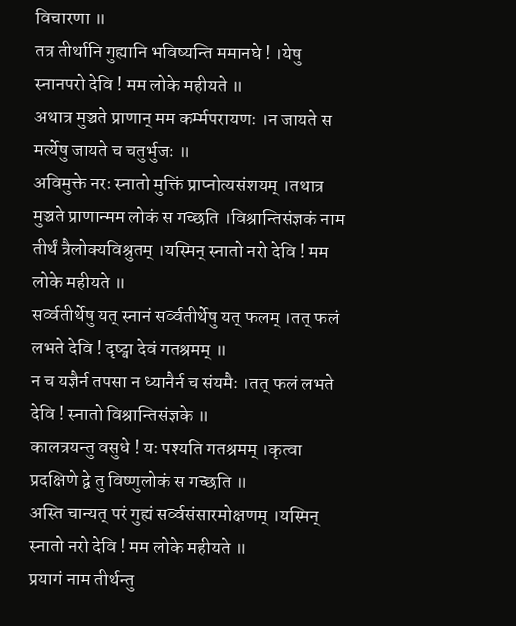विचारणा ॥
तत्र तीर्थानि गुह्यानि भविष्यन्ति ममानघे ! ।येषु स्नानपरो देवि ! मम लोके महीयते ॥
अथात्र मुञ्चते प्राणान् मम कर्म्मपरायणः ।न जायते स मर्त्येषु जायते च चतुर्भुजः ॥
अविमुक्ते नरः स्नातो मुक्तिं प्राप्नोत्यसंशयम् ।तथात्र मुञ्चते प्राणान्मम लोकं स गच्छति ।विश्रान्तिसंज्ञकं नाम तीर्थं त्रैलोक्यविश्रुतम् ।यस्मिन् स्नातो नरो देवि ! मम लोके महीयते ॥
सर्व्वतीर्थेषु यत् स्नानं सर्व्वतीर्थेषु यत् फलम् ।तत् फलं लभते देवि ! दृष्ट्वा देवं गतश्रमम् ॥
न च यज्ञैर्न तपसा न ध्यानैर्न च संयमैः ।तत् फलं लभते देवि ! स्नातो विश्रान्तिसंज्ञके ॥
कालत्रयन्तु वसुधे ! यः पश्यति गतश्रमम् ।कृत्वा प्रदक्षिणे द्वे तु विष्णुलोकं स गच्छति ॥
अस्ति चान्यत् परं गुह्यं सर्व्वसंसारमोक्षणम् ।यस्मिन् स्नातो नरो देवि ! मम लोके महीयते ॥
प्रयागं नाम तीर्थन्तु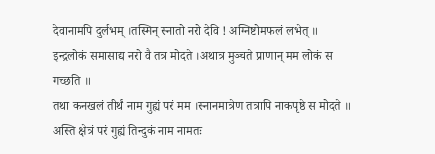देवानामपि दुर्लभम् ।तस्मिन् स्नातो नरो देवि ! अग्निष्टोमफलं लभेत् ॥
इन्द्रलोकं समासाद्य नरो वै तत्र मोदते ।अथात्र मुञ्चते प्राणान् मम लोकं स गच्छति ॥
तथा कनखलं तीर्थं नाम गुह्यं परं मम ।स्नानमात्रेण तत्रापि नाकपृष्ठे स मोदते ॥
अस्ति क्षेत्रं परं गुह्यं तिन्दुकं नाम नामतः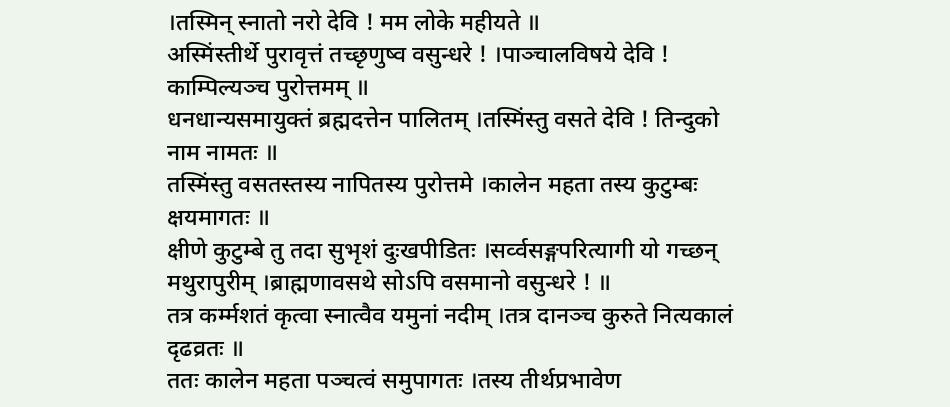।तस्मिन् स्नातो नरो देवि ! मम लोके महीयते ॥
अस्मिंस्तीर्थे पुरावृत्तं तच्छृणुष्व वसुन्धरे ! ।पाञ्चालविषये देवि ! काम्पिल्यञ्च पुरोत्तमम् ॥
धनधान्यसमायुक्तं ब्रह्मदत्तेन पालितम् ।तस्मिंस्तु वसते देवि ! तिन्दुको नाम नामतः ॥
तस्मिंस्तु वसतस्तस्य नापितस्य पुरोत्तमे ।कालेन महता तस्य कुटुम्बः क्षयमागतः ॥
क्षीणे कुटुम्बे तु तदा सुभृशं दुःखपीडितः ।सर्व्वसङ्गपरित्यागी यो गच्छन् मथुरापुरीम् ।ब्राह्मणावसथे सोऽपि वसमानो वसुन्धरे ! ॥
तत्र कर्म्मशतं कृत्वा स्नात्वैव यमुनां नदीम् ।तत्र दानञ्च कुरुते नित्यकालं दृढव्रतः ॥
ततः कालेन महता पञ्चत्वं समुपागतः ।तस्य तीर्थप्रभावेण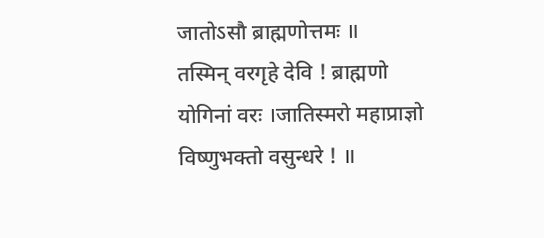जातोऽसौ ब्राह्मणोत्तमः ॥
तस्मिन् वरगृहे देवि ! ब्राह्मणो योगिनां वरः ।जातिस्मरो महाप्राज्ञो विष्णुभक्तो वसुन्धरे ! ॥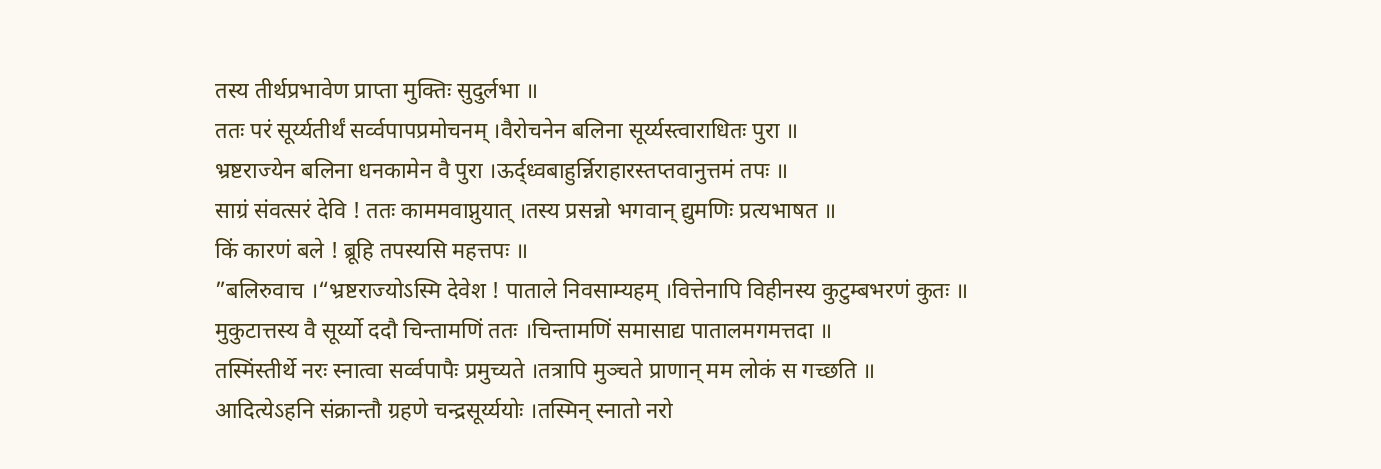तस्य तीर्थप्रभावेण प्राप्ता मुक्तिः सुदुर्लभा ॥
ततः परं सूर्य्यतीर्थं सर्व्वपापप्रमोचनम् ।वैरोचनेन बलिना सूर्य्यस्त्वाराधितः पुरा ॥
भ्रष्टराज्येन बलिना धनकामेन वै पुरा ।ऊर्द्ध्वबाहुर्न्निराहारस्तप्तवानुत्तमं तपः ॥
साग्रं संवत्सरं देवि ! ततः काममवाप्नुयात् ।तस्य प्रसन्नो भगवान् द्युमणिः प्रत्यभाषत ॥
किं कारणं बले ! ब्रूहि तपस्यसि महत्तपः ॥
”बलिरुवाच ।“भ्रष्टराज्योऽस्मि देवेश ! पाताले निवसाम्यहम् ।वित्तेनापि विहीनस्य कुटुम्बभरणं कुतः ॥
मुकुटात्तस्य वै सूर्य्यो ददौ चिन्तामणिं ततः ।चिन्तामणिं समासाद्य पातालमगमत्तदा ॥
तस्मिंस्तीर्थे नरः स्नात्वा सर्व्वपापैः प्रमुच्यते ।तत्रापि मुञ्चते प्राणान् मम लोकं स गच्छति ॥
आदित्येऽहनि संक्रान्तौ ग्रहणे चन्द्रसूर्य्ययोः ।तस्मिन् स्नातो नरो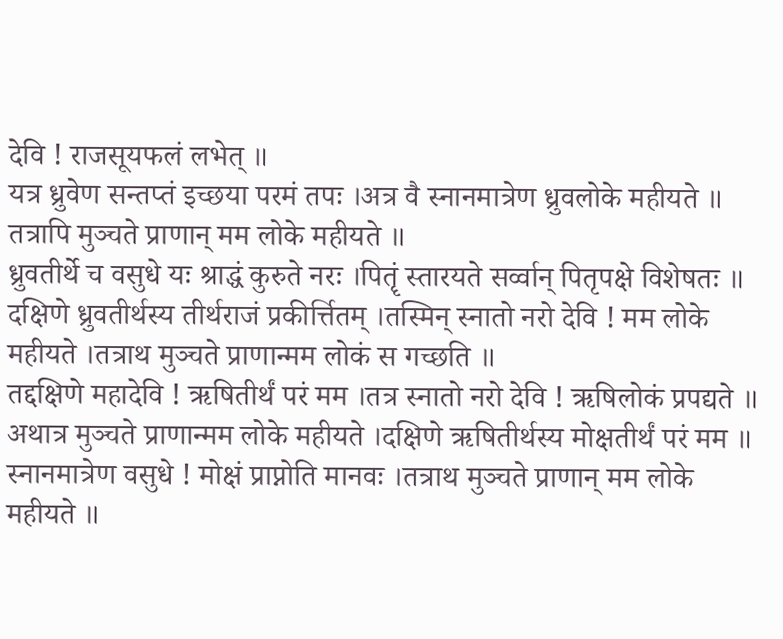देवि ! राजसूयफलं लभेत् ॥
यत्र ध्रुवेण सन्तप्तं इच्छया परमं तपः ।अत्र वै स्नानमात्रेण ध्रुवलोके महीयते ॥
तत्रापि मुञ्चते प्राणान् मम लोके महीयते ॥
ध्रुवतीर्थे च वसुधे यः श्राद्धं कुरुते नरः ।पितॄं स्तारयते सर्व्वान् पितृपक्षे विशेषतः ॥
दक्षिणे ध्रुवतीर्थस्य तीर्थराजं प्रकीर्त्तितम् ।तस्मिन् स्नातो नरो देवि ! मम लोके महीयते ।तत्राथ मुञ्चते प्राणान्मम लोकं स गच्छति ॥
तद्दक्षिणे महादेवि ! ऋषितीर्थं परं मम ।तत्र स्नातो नरो देवि ! ऋषिलोकं प्रपद्यते ॥
अथात्र मुञ्चते प्राणान्मम लोके महीयते ।दक्षिणे ऋषितीर्थस्य मोक्षतीर्थं परं मम ॥
स्नानमात्रेण वसुधे ! मोक्षं प्राप्नोति मानवः ।तत्राथ मुञ्चते प्राणान् मम लोके महीयते ॥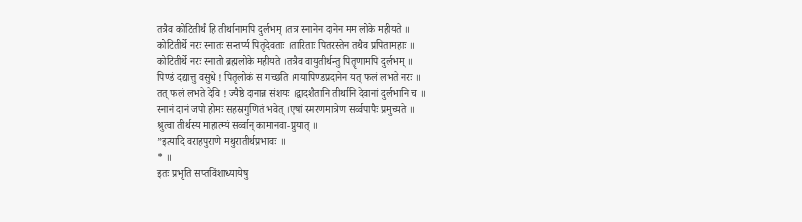तत्रैव कोटितीर्थं हि तीर्थानामपि दुर्लभम् ।तत्र स्नानेन दानेन मम लोके महीयते ॥
कोटितीर्थे नरः स्नातः सन्तर्प्य पितृदेवताः ।तारिताः पितरस्तेन तथैव प्रपितामहाः ॥
कोटितीर्थे नरः स्नातो ब्रह्मलोके महीयते ।तत्रैव वायुतीर्थन्तु पितॄणामपि दुर्लभम् ॥
पिण्डं दद्यात्तु वसुधे ! पितृलोकं स गच्छति ।गयापिण्डप्रदानेन यत् फलं लभते नरः ॥
तत् फलं लभते देवि ! ज्यैष्ठे दानान्न संशयः ।द्वादशैतानि तीर्थानि देवानां दुर्लभानि च ॥
स्नानं दानं जपो होमः सहस्रगुणितं भवेत् ।एषां स्मरणमात्रेण सर्व्वपापैः प्रमुच्यते ॥
श्रुत्वा तीर्थस्य माहात्म्यं सर्व्वान् कामानवा-प्नुयात् ॥
”इत्यादि वराहपुराणे मथुरातीर्थप्रभावः ॥
* ॥
इतः प्रभृति सप्तविंशाध्यायेषु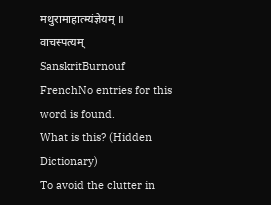मथुरामाहात्म्यंज्ञेयम् ॥
वाचस्पत्यम्
SanskritBurnouf
FrenchNo entries for this word is found.
What is this? (Hidden Dictionary)
To avoid the clutter in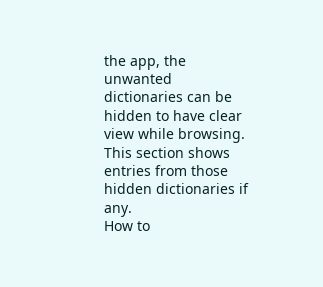the app, the unwanted dictionaries can be hidden to have clear view while browsing. This section shows entries from those hidden dictionaries if any.
How to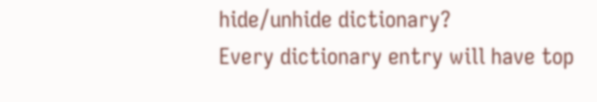hide/unhide dictionary?
Every dictionary entry will have top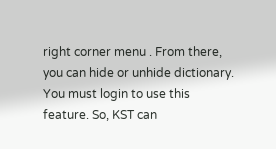right corner menu . From there, you can hide or unhide dictionary. You must login to use this feature. So, KST can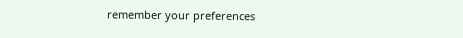remember your preferences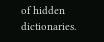of hidden dictionaries.